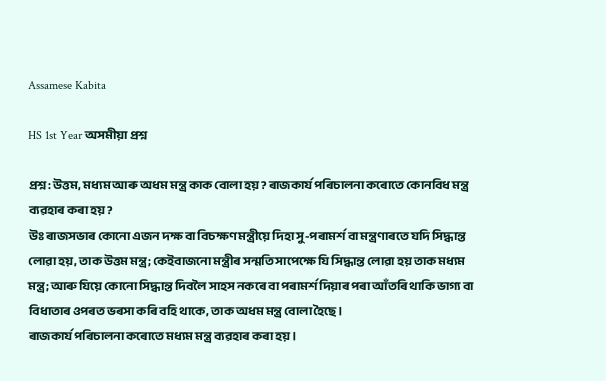Assamese Kabita

HS 1st Year অসমীয়া প্ৰশ্ন

প্ৰশ্ন: উত্তম, মধ্যম আৰু অধম মন্ত্ৰ কাক বোলা হয়? ৰাজকাৰ্য পৰিচালনা কৰোতে কোনবিধ মন্ত্ৰ ব্যৱহাৰ কৰা হয়?
উঃ ৰাজসভাৰ কোনো এজন দক্ষ বা বিচক্ষণ মন্ত্ৰীয়ে দিহা সু-পৰামৰ্শ বা মন্ত্ৰণাৰতে যদি সিদ্ধান্ত লোৱা হয়, তাক উত্তম মন্ত্ৰ; কেইবাজনো মন্ত্ৰীৰ সন্মতি সাপেক্ষে যি সিদ্ধান্ত লোৱা হয় তাক মধ্যম মন্ত্ৰ; আৰু যিয়ে কোনো সিদ্ধান্ত দিবলৈ সাহস নকৰে বা পৰামৰ্শ দিয়াৰ পৰা আঁতৰি থাকি ভাগ্য বা বিধাতাৰ ওপৰত ভৰসা কৰি বহি থাকে, তাক অধম মন্ত্ৰ বোলা হৈছে।
ৰাজকাৰ্য পৰিচালনা কৰোতে মধ্যম মন্ত্ৰ ব্যৱহাৰ কৰা হয়।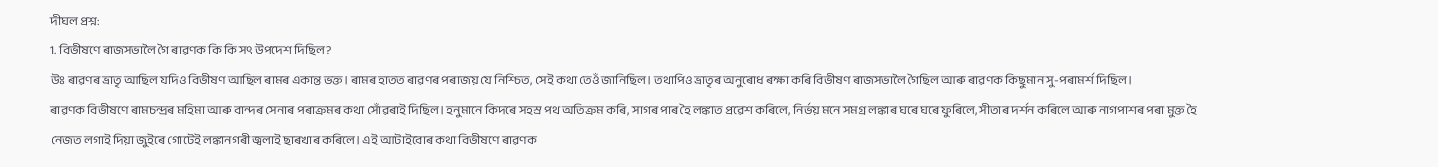দীঘল প্ৰশ্ন:
1. বিভীষণে ৰাজসভালৈ গৈ ৰাৱণক কি কি সৎ উপদেশ দিছিল?
উঃ ৰাৱণৰ ভ্ৰাতৃ আছিল যদিও বিভীষণ আছিল ৰামৰ একান্ত ভক্ত। ৰামৰ হাতত ৰাৱণৰ পৰাজয় যে নিশ্চিত, সেই কথা তেওঁ জানিছিল। তথাপিও ভ্ৰাতৃৰ অনুৰোধ ৰক্ষা কৰি বিভীষণ ৰাজসভালৈ গৈছিল আৰু ৰাৱণক কিছুমান সু-পৰামৰ্শ দিছিল।
ৰাৱণক বিভীষণে ৰামচন্দ্ৰৰ মহিমা আৰু বান্দৰ সেনাৰ পৰাক্ৰমৰ কথা সোঁৱৰাই দিছিল। হনুমানে কিদৰে সহস্ৰ পথ অতিক্ৰম কৰি, সাগৰ পাৰ হৈ লঙ্কাত প্ৰৱেশ কৰিলে, নিৰ্ভয় মনে সমগ্ৰ লঙ্কাৰ ঘৰে ঘৰে ফুৰিলে, সীতাৰ দৰ্শন কৰিলে আৰু নাগপাশৰ পৰা মুক্ত হৈ নেজত লগাই দিয়া জুইৰে গোটেই লঙ্কানগৰী জ্বলাই ছাৰখাৰ কৰিলে। এই আটাইবোৰ কথা বিভীষণে ৰাৱণক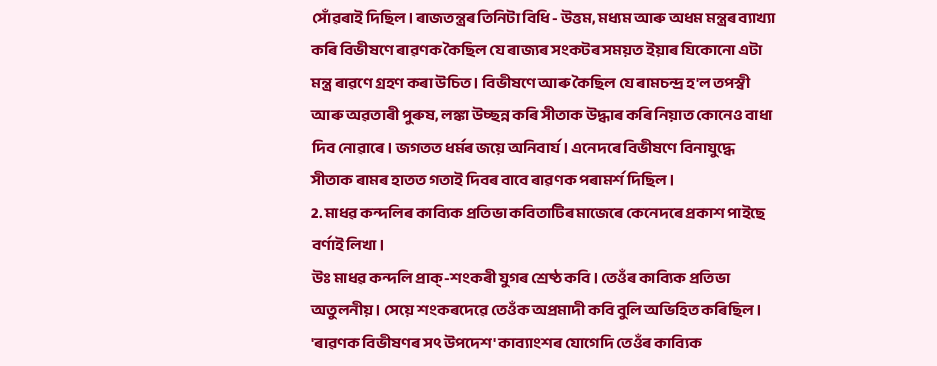সোঁৱৰাই দিছিল। ৰাজতন্ত্ৰৰ তিনিটা বিধি - উত্তম, মধ্যম আৰু অধম মন্ত্ৰৰ ব্যাখ্যা কৰি বিভীষণে ৰাৱণক কৈছিল যে ৰাজ্যৰ সংকটৰ সময়ত ইয়াৰ যিকোনো এটা মন্ত্ৰ ৰাৱণে গ্ৰহণ কৰা উচিত। বিভীষণে আৰু কৈছিল যে ৰামচন্দ্ৰ হ'ল তপস্বী আৰু অৱতাৰী পুৰুষ, লঙ্কা উচ্ছন্ন কৰি সীতাক উদ্ধাৰ কৰি নিয়াত কোনেও বাধা দিব নোৱাৰে। জগতত ধৰ্মৰ জয়ে অনিবাৰ্য। এনেদৰে বিভীষণে বিনাযুদ্ধে সীতাক ৰামৰ হাতত গতাই দিবৰ বাবে ৰাৱণক পৰামৰ্শ দিছিল।
2. মাধৱ কন্দলিৰ কাব্যিক প্ৰতিভা কবিতাটিৰ মাজেৰে কেনেদৰে প্ৰকাশ পাইছে বৰ্ণাই লিখা।
উঃ মাধৱ কন্দলি প্ৰাক্‌-শংকৰী যুগৰ শ্ৰেষ্ঠ কবি। তেওঁৰ কাব্যিক প্ৰতিভা অতুলনীয়। সেয়ে শংকৰদেৱে তেওঁক অপ্ৰমাদী কবি বুলি অভিহিত কৰিছিল। 'ৰাৱণক বিভীষণৰ সৎ উপদেশ' কাব্যাংশৰ যোগেদি তেওঁৰ কাব্যিক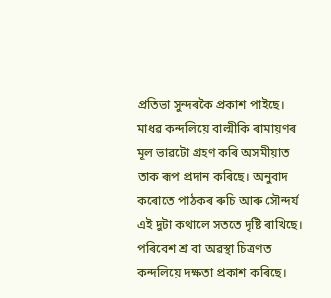প্ৰতিভা সুন্দৰকৈ প্ৰকাশ পাইছে।
মাধৱ কন্দলিয়ে বাল্মীকি ৰামায়ণৰ মূল ভাৱটো গ্ৰহণ কৰি অসমীয়াত তাক ৰূপ প্ৰদান কৰিছে। অনুবাদ কৰোতে পাঠকৰ ৰুচি আৰু সৌন্দৰ্য এই দুটা কথালে সততে দৃষ্টি ৰাখিছে।
পৰিবেশ শ্ৰ বা অৱস্থা চিত্ৰণত কন্দলিয়ে দক্ষতা প্ৰকাশ কৰিছে।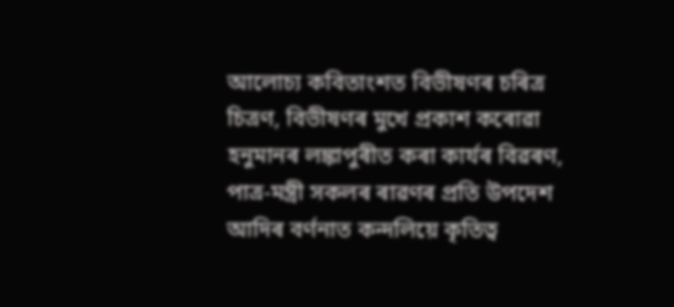আলোচ্য কবিতাংশত বিভীষণৰ চৰিত্ৰ চিত্ৰণ, বিভীষণৰ মুখে প্ৰকাশ কৰোৱা হনুমানৰ লঙ্কাপুৰীত কৰা কাৰ্যৰ বিৱৰণ, পাত্ৰ-মন্ত্ৰী সকলৰ ৰাৱণৰ প্ৰতি উপদেশ আদিৰ বৰ্ণনাত কন্দলিয়ে কৃতিত্ব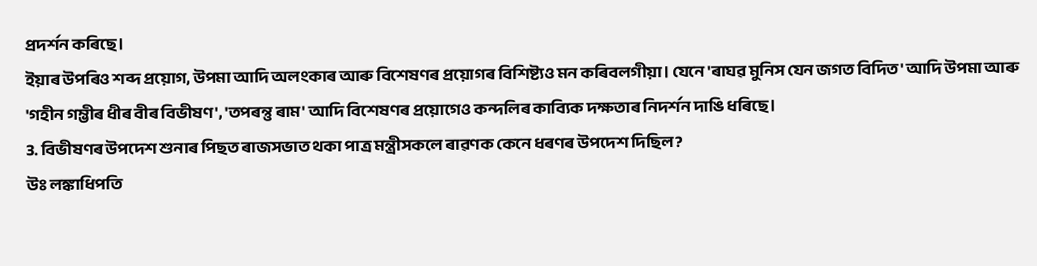প্ৰদৰ্শন কৰিছে।
ইয়াৰ উপৰিও শব্দ প্ৰয়োগ, উপমা আদি অলংকাৰ আৰু বিশেষণৰ প্ৰয়োগৰ বিশিষ্ট্যও মন কৰিবলগীয়া। যেনে 'ৰাঘৱ মুনিস যেন জগত বিদিত' আদি উপমা আৰু 'গহীন গম্ভীৰ ধীৰ বীৰ বিভীষণ', 'তপৰন্তু ৰাম' আদি বিশেষণৰ প্ৰয়োগেও কন্দলিৰ কাব্যিক দক্ষতাৰ নিদৰ্শন দাঙি ধৰিছে।
3. বিভীষণৰ উপদেশ শুনাৰ পিছত ৰাজসভাত থকা পাত্ৰ মন্ত্ৰীসকলে ৰাৱণক কেনে ধৰণৰ উপদেশ দিছিল?
উঃ লঙ্কাধিপতি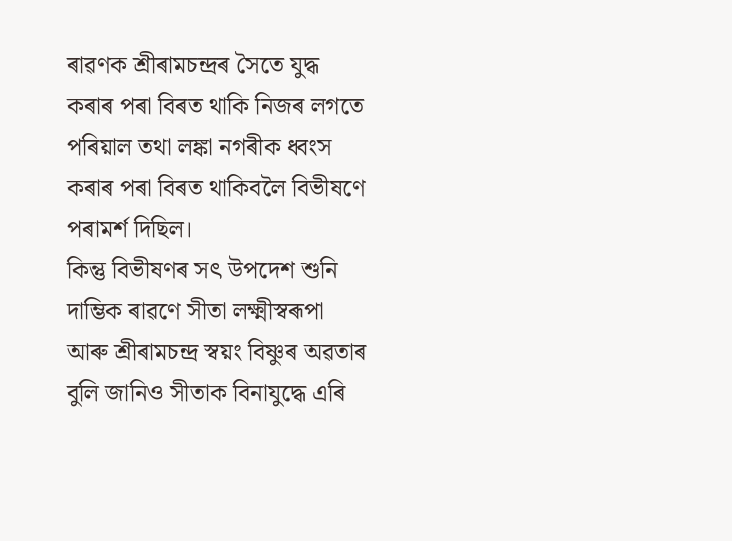ৰাৱণক শ্ৰীৰামচন্দ্ৰৰ সৈতে যুদ্ধ কৰাৰ পৰা বিৰত থাকি নিজৰ লগতে পৰিয়াল তথা লঙ্কা নগৰীক ধ্বংস কৰাৰ পৰা বিৰত থাকিবলৈ বিভীষণে পৰামৰ্শ দিছিল।
কিন্তু বিভীষণৰ সৎ উপদেশ শুনি দাম্ভিক ৰাৱণে সীতা লক্ষ্মীস্বৰূপা আৰু শ্ৰীৰামচন্দ্ৰ স্বয়ং বিষ্ণুৰ অৱতাৰ বুলি জানিও সীতাক বিনাযুদ্ধে এৰি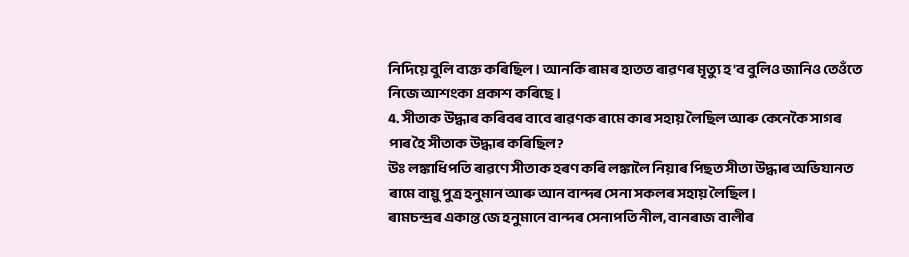নিদিয়ে বুলি ব্যক্ত কৰিছিল। আনকি ৰামৰ হাতত ৰাৱণৰ মৃত্যু হ'ব বুলিও জানিও তেওঁতে নিজে আশংকা প্ৰকাশ কৰিছে।
4. সীতাক উদ্ধাৰ কৰিবৰ বাবে ৰাৱণক ৰামে কাৰ সহায় লৈছিল আৰু কেনেকৈ সাগৰ পাৰ হৈ সীতাক উদ্ধাৰ কৰিছিল?
উঃ লঙ্কাধিপতি ৰাৱণে সীতাক হৰণ কৰি লঙ্কালৈ নিয়াৰ পিছত সীতা উদ্ধাৰ অভিযানত ৰামে বায়ু পুত্ৰ হনুমান আৰু আন বান্দৰ সেনা সকলৰ সহায় লৈছিল।
ৰামচন্দ্ৰৰ একান্ত জে হনুমানে বান্দৰ সেনাপতি নীল, বানৰাজ বালীৰ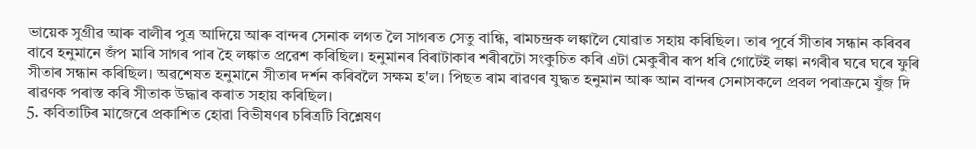ভায়েক সুগ্ৰীৱ আৰু বালীৰ পুত্ৰ আদিয়ে আৰু বান্দৰ সেনাক লগত লৈ সাগৰত সেতু বান্ধি, ৰামচন্দ্ৰক লঙ্কালৈ যোৱাত সহায় কৰিছিল। তাৰ পূৰ্বে সীতাৰ সন্ধান কৰিবৰ বাবে হনুমানে জঁপ মাৰি সাগৰ পাৰ হৈ লঙ্কাত প্ৰৱেশ কৰিছিল। হনুমানৰ বিৰাটাকাৰ শৰীৰটো সংকুচিত কৰি এটা মেকুৰীৰ ৰূপ ধৰি গোটেই লঙ্কা নগৰীৰ ঘৰে ঘৰে ফুৰি সীতাৰ সন্ধান কৰিছিল। অৱশেষত হনুমানে সীতাৰ দৰ্শন কৰিবলৈ সক্ষম হ'ল। পিছত ৰাম ৰাৱণৰ যুদ্ধত হনুমান আৰু আন বান্দৰ সেনাসকলে প্ৰবল পৰাক্ৰমে যুঁজ দি ৰাৱণক পৰাস্ত কৰি সীতাক উদ্ধাৰ কৰাত সহায় কৰিছিল।
5. কবিতাটিৰ মাজেৰে প্ৰকাশিত হোৱা বিভীষণৰ চৰিত্ৰটি বিশ্লেষণ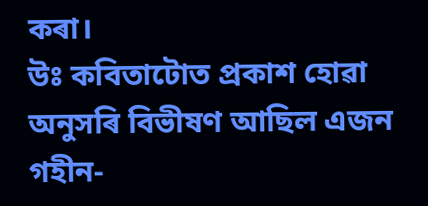কৰা।
উঃ কবিতাটোত প্ৰকাশ হোৱা অনুসৰি বিভীষণ আছিল এজন গহীন-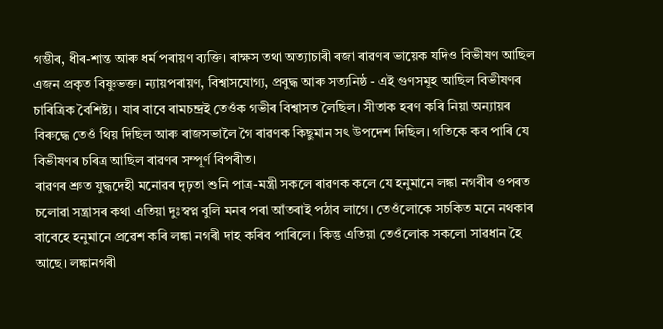গম্ভীৰ, ধীৰ-শান্ত আৰু ধৰ্ম পৰায়ণ ব্যক্তি। ৰাক্ষস তথা অত্যাচাৰী ৰজা ৰাৱণৰ ভায়েক যদিও বিভীষণ আছিল এজন প্ৰকৃত বিষ্ণুভক্ত। ন্যায়পৰায়ণ, বিশ্বাসযোগ্য, প্ৰবুদ্ধ আৰু সত্যনিষ্ঠ - এই গুণসমূহ আছিল বিভীষণৰ চাৰিত্ৰিক বৈশিষ্ট্য। যাৰ বাবে ৰামচন্দ্ৰই তেওঁক গভীৰ বিশ্বাসত লৈছিল। সীতাক হৰণ কৰি নিয়া অন্যায়ৰ বিৰুদ্ধে তেওঁ থিয় দিছিল আৰু ৰাজসভালৈ গৈ ৰাৱণক কিছুমান সৎ উপদেশ দিছিল। গতিকে কব পাৰি যে বিভীষণৰ চৰিত্ৰ আছিল ৰাৱণৰ সম্পূৰ্ণ বিপৰীত।
ৰাৱণৰ শ্ৰুত যুদ্ধদেহী মনোৱৰ দৃঢ়তা শুনি পাত্ৰ-মন্ত্ৰী সকলে ৰাৱণক কলে যে হনুমানে লঙ্কা নগৰীৰ ওপৰত চলোৱা সন্ত্ৰাসৰ কথা এতিয়া দুঃস্বপ্ন বুলি মনৰ পৰা আঁতৰাই পঠাব লাগে। তেওঁলোকে সচকিত মনে নথকাৰ বাবেহে হনুমানে প্ৰৱেশ কৰি লঙ্কা নগৰী দাহ কৰিব পাৰিলে। কিন্তু এতিয়া তেওঁলোক সকলো সাৱধান হৈ আছে। লঙ্কানগৰী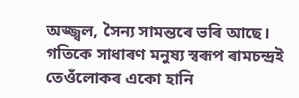অজ্জ্বল, সৈন্য সামন্তৰে ভৰি আছে। গতিকে সাধাৰণ মনুষ্য স্বৰূপ ৰামচন্দ্ৰই তেওঁলোকৰ একো হানি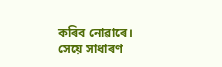কৰিব নোৱাৰে। সেয়ে সাধাৰণ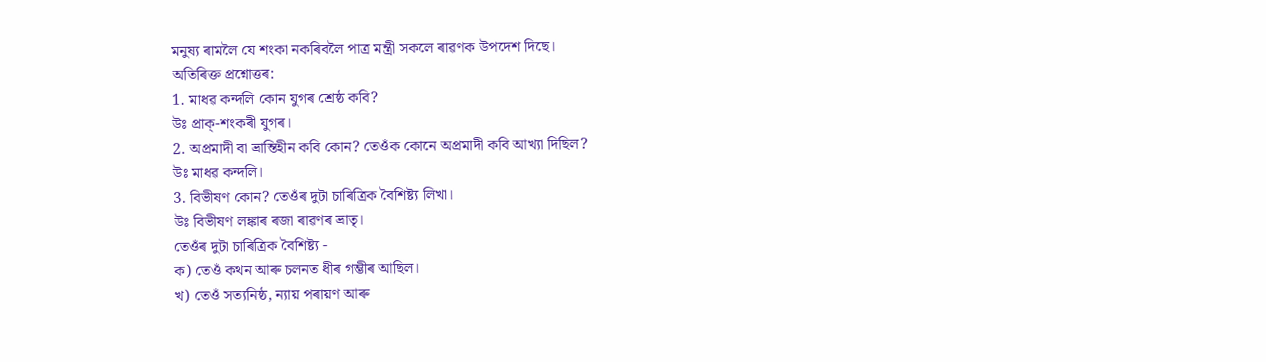মনুষ্য ৰামলৈ যে শংকা নকৰিবলৈ পাত্ৰ মন্ত্ৰী সকলে ৰাৱণক উপদেশ দিছে।
অতিৰিক্ত প্ৰশ্নোত্তৰ:
1. মাধৱ কন্দলি কোন যুগৰ শ্ৰেষ্ঠ কবি?
উঃ প্ৰাক্‌-শংকৰী যুগৰ।
2. অপ্ৰমাদী বা ভ্ৰান্তিহীন কবি কোন? তেওঁক কোনে অপ্ৰমাদী কবি আখ্যা দিছিল?
উঃ মাধৱ কন্দলি।
3. বিভীষণ কোন? তেওঁৰ দুটা চাৰিত্ৰিক বৈশিষ্ট্য লিখা।
উঃ বিভীষণ লঙ্কাৰ ৰজা ৰাৱণৰ ভ্ৰাতৃ।
তেওঁৰ দুটা চাৰিত্ৰিক বৈশিষ্ট্য -
ক) তেওঁ কথন আৰু চলনত ধীৰ গম্ভীৰ আছিল।
খ) তেওঁ সত্যনিষ্ঠ, ন্যায় পৰায়ণ আৰু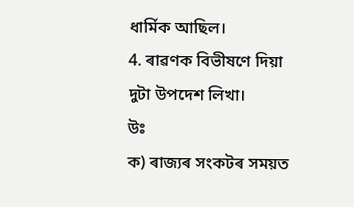ধাৰ্মিক আছিল।
4. ৰাৱণক বিভীষণে দিয়া দুটা উপদেশ লিখা।
উঃ
ক) ৰাজ্যৰ সংকটৰ সময়ত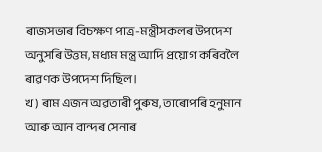ৰাজসভাৰ বিচক্ষণ পাত্ৰ-মন্ত্ৰীসকলৰ উপদেশ অনুসৰি উত্তম, মধ্যম মন্ত্ৰ আদি প্ৰয়োগ কৰিবলৈ ৰাৱণক উপদেশ দিছিল।
খ) ৰাম এজন অৱতাৰী পুৰুষ, তাৰোপৰি হনুমান আৰু আন বান্দৰ সেনাৰ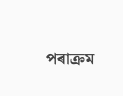পৰাক্ৰম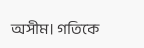অসীম। গতিকে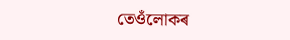তেওঁলোকৰ